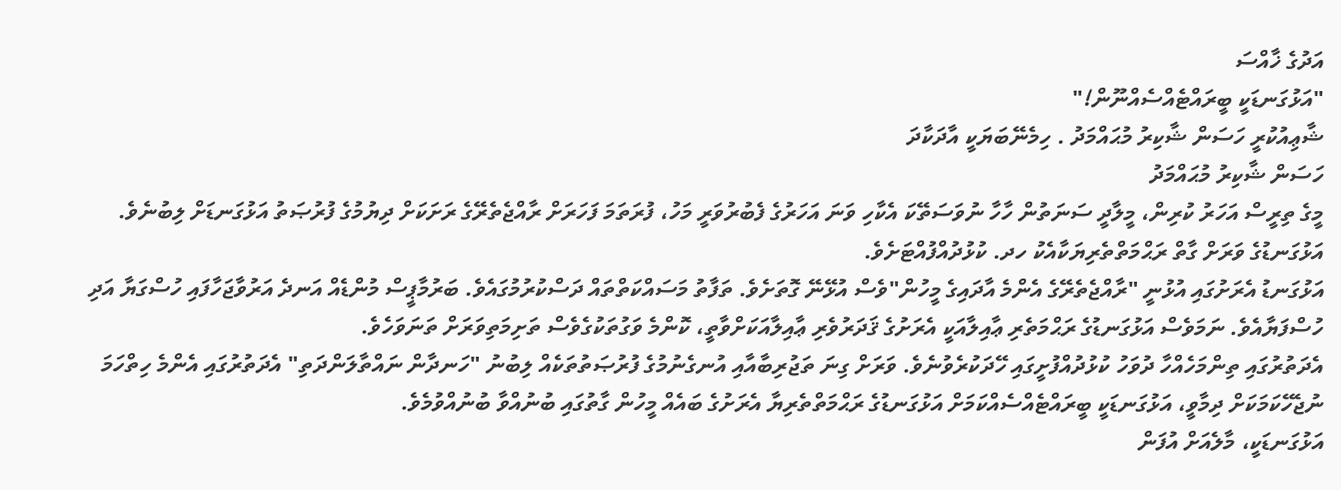އަދުގެ ޚާއްސަ
"އަޅުގަނޑަކީ ބީރައްޓެއްސެއްނޫން!"
ޝާޢިއުކުރީ ހަސަން ޝާކިރު މުޙައްމަދު . ހިމެނޭބަޔަކީ އާދަކާދަ
ހަސަން ޝާކިރު މުޙައްމަދު
މީގެ ތިރީސް އަހަރު ކުރިން، މީލާދީ ސަނަތުން ހާހާ ނުވަސަތޭކަ އެކާހި ވަނަ އަހަރުގެ ފެބުރުވަރީ މަހު، ފުރަތަމަ ފަހަރަށް ރާއްޖެތެރޭގެ ރަށަކަށް ދިޔުމުގެ ފުރުޞަތު އަޅުގަނޑަށް ލިބުނެވެ.
އަޅުގަނޑުގެ ވަރަށް ގާތް ރަޙްމަތްތެރިޔަކާއެކު ހދ. ކުޅުދުއްފުއްޓަށެވެ.
އަޅުގަނޑު އެރަށުގައި އުޅުނީ "ރާއްޖެތެރޭގެ އެންމެ އާދައިގެ މީހުން"ވެސް އުޅޭނޭ ގޮތަށެވެ. ތަފާތު މަސައްކަތްތައް ދަސްކުރުމުގައެވެ. ބަރުމާޕީސް މުންޑެއް އަނދެ އަރުވާޖަހާފައި ހުސްގަޔާ އަދި ހުސްފަޔާއެވެ. ނަމަވެސް އަޅުގަނޑުގެ ރަޙްމަތެރި ޢާއިލާއަކީ އެރަށުގެ ޤަދަރުވެރި ޢާއިލާއަކަށްވާތީ، ކޮންމެ ވަގުތަކުގެވެސް ތަށިމަތިވަރަށް ތަނަވަހެވެ.
އެދަތުރުގައި ތިންމަހެއްހާ ދުވަހު ކުޅުދުއްފުށީގައި ހޭދަކުރެވުނެވެ. ވަރަށް ގިނަ ތަޖުރިބާއާއި އުނގެނުމުގެ ފުރުޞަތުތަކެއް ލިބުނު "ހަނދާން ނައްތާލަންދަތި" އެދަތުރުގައި އެންމެ ހިތްހަމަ ނުޖެހޭކަމަކަށް ދިމާވީ، އަޅުގަނޑަކީ ބީރައްޓެއްސެއްކަމަށް އަޅުގަނޑުގެ ރަޙްމަތްތެރިޔާ އެރަށުގެ ބައެއް މީހުން ގާތުގައި ބުނުއްވާ ބުނުއްވުމެވެ.
އަޅުގަނޑަކީ، މާލެއަށް އުފަން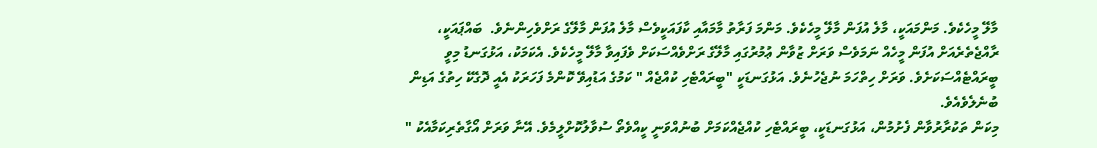މާލޭ މީހެކެވެ. މަންމައަކީ، މާލެ އުފަން މާލޭ މީހެކެވެ. މަންމަ ފަރާތު މާމައާއި ކާފައަކީވެސް މާލެ އުފަން މާލޭގެ ރަށްވެހިންނެވެ.  ބައްޕައަކީ، ރާއްޖެތެރެއަށް އުފަން މީހެއް ނަމަވެސް ވަރަށް ޒުވާން ޢުމުރުގައި މާލޭގެ ރަށްވެއްސަކަށް ވެފައިވާ މާލޭ މީހެކެވެ. އެކަމަކު، އަޅުގަނޑު މިވީ ބީރައްޓެއްސަކަށެވެ. ވަރަށް ހިތްހަމަ ނުޖެހުނެވެ. އަޅުގަނޑަކީ "ބީރައްޓެހި ކުއްޖެއް " ކަމުގެ އަޑުއިވޭ ކޮންމެ ފަހަރަކު އެއީ ދޮގެކޭ ހިތުގެ އަޑިން ބުނެލެވެއެވެ.
މިކަން ތަކުރާރުވާން ފެށުމުން، އަޅުގަނޑަކީ، ބީރައްޓެހި ކުއްޖެއްކަމަށް ބުނުއްވަނީ ކީއްވެތޯ ސުވާލުކޮށްލީމެވެ. އޭނާ ވަރަށް އޯގާތެރިކަމާއެކު "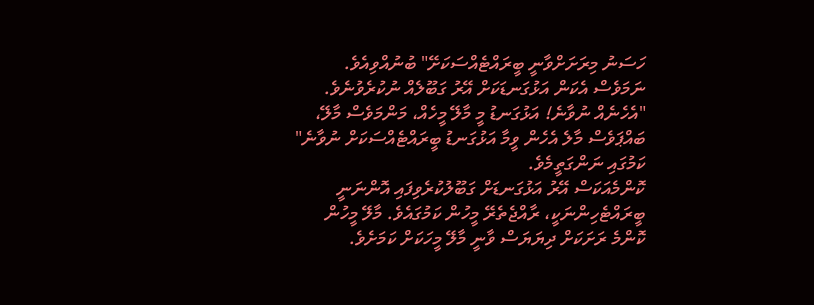ހަސަނު މިރަށަށްވާނީ ބީރައްޓެއްސަކަށޭ" ބުނުއްވިއެވެ.  ނަމަވެސް އެކަން އަޅުގަނޑަކަށް އޭރު ގަބޫލެއް ނުކުރެވުނެވެ. "އެހެނެއް ނުވާނެ! އަޅުގަނޑު މީ މާލޭ މީހެއް، މަންމަވެސް މާލޭ، ބައްޕަވެސް މާލެ އެހެން ވީމާ އަޅުގަނޑު ބީރައްޓެއްސަކަށް ނުވާނެ" ކަމުގައި ނަންގަތީމެވެ.
ކޮންމެއަކަސް އޭރު އަޅުގަނޑަށް ގަބޫލުކުރެވިފައި އޮންނަނީ ބީރައްޓެހިންނަކީ، ރާއްޖެތެރޭ މީހުން ކަމުގައެވެ. މާލޭ މީހުން ކޮންމެ ރަށަކަށް ދިޔަޔަސް ވާނީ މާލޭ މީހަކަށް ކަމަށެވެ.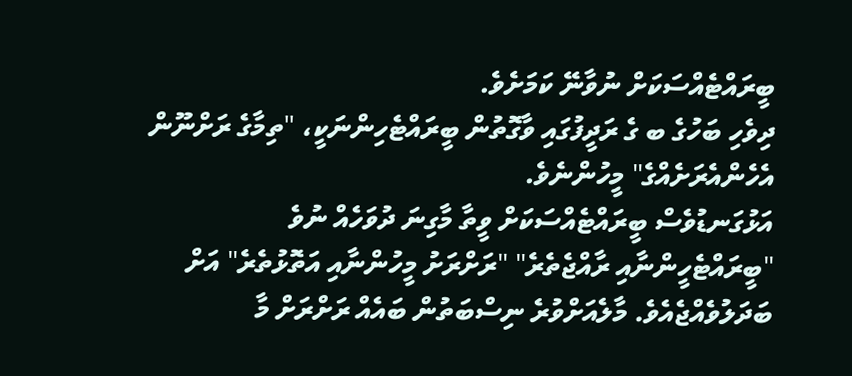ބީރައްޓެއްސަކަށް ނުވާނޭ ކަމަށެވެ.
ދިވެހި ބަހުގެ ބ ގެ ރަދީފުގައި ވާގޮތުން ބީރައްޓެހިންނަކީ، "ތިމާގެ ރަށްނޫން އެހެންއެރަށެއްގެ" މީހުންނެވެ.
އަޅުގަނޑުވެސް ބީރައްޓެއްސަކަށް ވީތާ މާގިނަ ދުވަހެއް ނުވެ "ބީރައްޓެހީންނާއި ރާއްޖެތެރެ" "ރަށްރަށު މީހުންނާއި އަތޮޅުތެރެ" އަށް ބަދަލުވެއްޖެއެވެ. މާލެއަށްވުރެ ނިސްބަތުން ބައެއް ރަށްރަށް މާ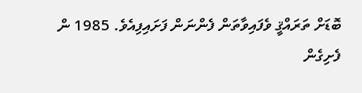ބޮޑަށް ތަރައްޤީ ވެފައިވާތަން ފެންނަން ފަށައިފިއެވެ. 1985 ން ފެށިގެން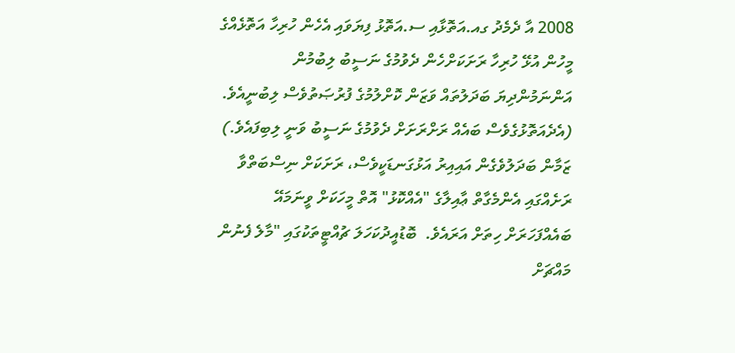2008 އާ ދެމެދު ގއ.އަތޮޅާއި ސ.އަތޮޅު ފިޔަވައި އެހެން ހުރިހާ އަތޮޅެއްގެ މީހުން އުޅޭ ހުރިހާ ރަށަކަށްހެން ދެވުމުގެ ނަސީބު ލިބުމުން އަންނަމުންދިޔަ ބަދަލުތައް ވަޒަން ކޮށްލުމުގެ ފުރުޞަތުވެސް ލިބުނީއެވެ. (އެދެއަތޮޅުގެވެސް ބައެއް ރަށްރަށަށް ދެވުމުގެ ނަސީބު ވަނީ ލިބިފައެވެ.)
ޒަމާން ބަދަލުވެގެން އައިއިރު އަޅުގަނޑަކީވެސް، ރަށަކަށް ނިސްބަތްވާ ރަށެއްގައި އެންމެގާތް ޢާއިލާގެ "އެއްކޮޅު" އޮތް މީހަކަށް ވީނަމައޭ ބައެއްފަހަރަށް ހިތަށް އަރައެވެ.  ބޮޑުއީދުކަހަލަ ޗުއްޓީތަކުގައި "މާލެ ފެނުން މައްޗަށް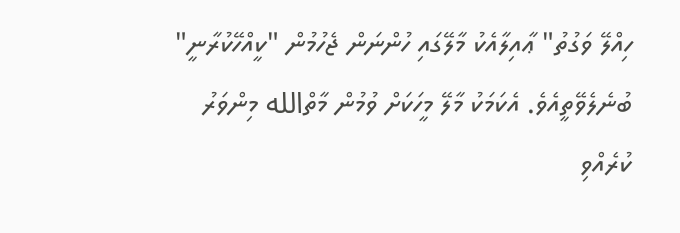ހިއްލޭ ވަގުތު" ޢާއިލާއެކު މާލޭގައި ހުންނަން ޖެހުމުން "ކީއްހޭކުރާނީ" ބުނެލެވޭތީއެވެ. އެކަމަކު މާލޭ މީހަކަށް ވުމުން މާތްالله މިންވަރު ކުރެއްވި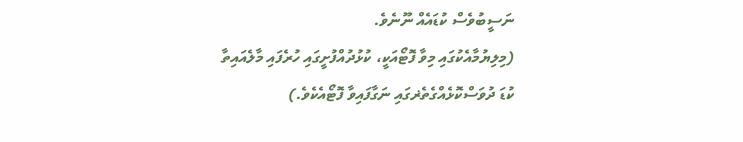ނަސީބުވެސް ކުޑައެއް ނޫނެވެ.
(މިލިޔުމާއެކުގައި މިވާ ފޮޓޯއަކީ، ކުޅުދުއްފުށީގައި ހުރެފައި މާލެއައިތާ ކުޑަ ދުވަސްކޮޅެއްގެތެޜގައި ނަގާފައިވާ ފޮޓޯއެކެވެ.)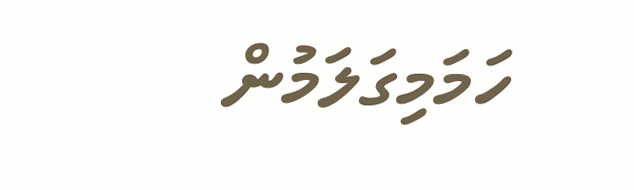ހަމަމިގަލަމުން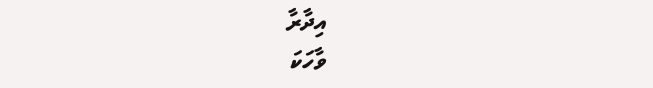އިދާރާ
ވާހަކަ